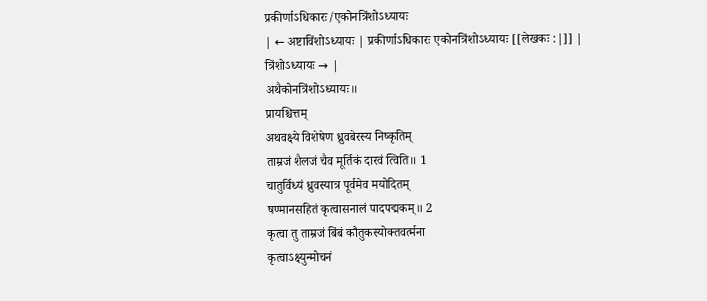प्रकीर्णाऽधिकारः/एकोनत्रिंशोऽध्यायः
| ← अष्टाविंशोऽध्यायः | प्रकीर्णाऽधिकारः एकोनत्रिंशोऽध्यायः [[लेखकः :|]] |
त्रिंशोऽध्यायः → |
अथैकोनत्रिंशोऽध्यायः॥
प्रायश्चित्तम्
अथवक्ष्ये विशेषेण ध्रुवबेरस्य निष्कृतिम्
ताम्रजं शैलजं चैव मूर्तिकं दारवं त्विति॥ 1
चातुर्विध्यं ध्रुवस्यात्र पूर्वमेव मयोदितम्
षण्मानसहितं कृत्वासनालं पादपद्मकम्॥ 2
कृत्वा तु ताम्रजं बिंबं कौतुकस्योक्तवर्त्मना
कृत्वाऽक्ष्युन्मोचनं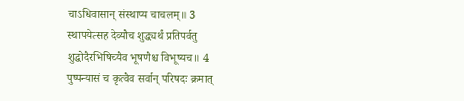चाऽधिवासान् संस्थाप्य चाचलम्॥ 3
स्थापयेत्सह देव्यौच शुद्ध्यर्थं प्रतिपर्वतु
शुद्धोदैरभिषिच्यैव भूषणैश्च विभूष्यच॥ 4
पुष्पन्यासं च कृत्वैव सर्वान् परिषदः क्रमात्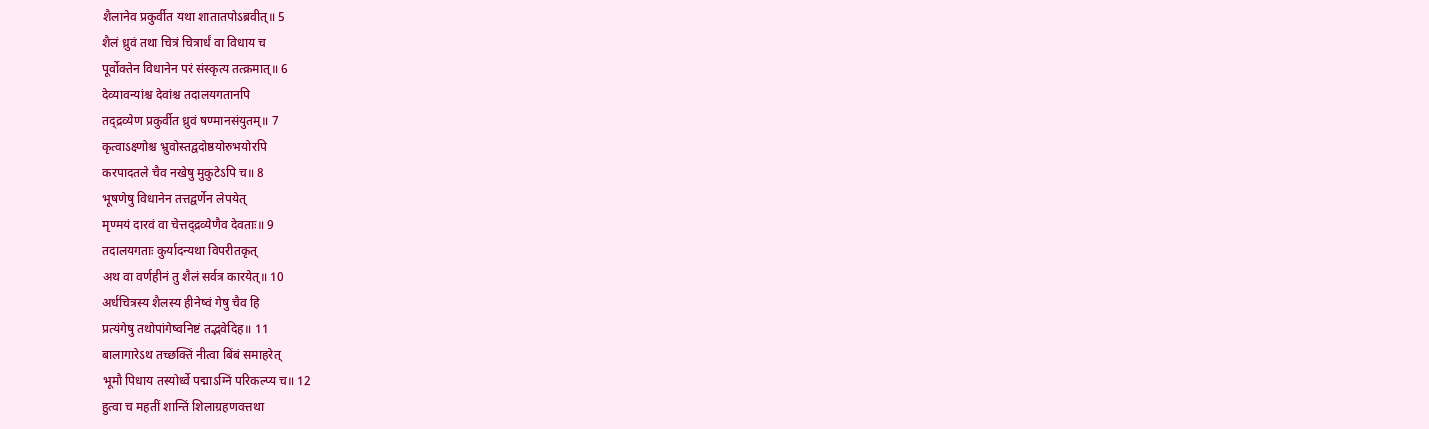शैलानेव प्रकुर्वीत यथा शातातपोऽब्रवीत्॥ 5
शैलं ध्रुवं तथा चित्रं चित्रार्धं वा विधाय च
पूर्वोक्तेन विधानेन परं संस्कृत्य तत्क्रमात्॥ 6
देव्यावन्यांश्च देवांश्च तदालयगतानपि
तद्द्रव्येण प्रकुर्वीत ध्रुवं षण्मानसंयुतम्॥ 7
कृत्वाऽक्ष्णोश्च भ्रुवोस्तद्वदोष्ठयोरुभयोरपि
करपादतले चैव नखेषु मुकुटेऽपि च॥ 8
भूषणेषु विधानेन तत्तद्वर्णेन लेपयेत्
मृण्मयं दारवं वा चेत्तद्द्रव्येणैव देवताः॥ 9
तदालयगताः कुर्यादन्यथा विपरीतकृत्
अथ वा वर्णहीनं तु शैलं सर्वत्र कारयेत्॥ 10
अर्धचित्रस्य शैलस्य हीनेष्वं गेषु चैव हि
प्रत्यंगेषु तथोपांगेष्वनिष्टं तद्भवेदिह॥ 11
बालागारेऽथ तच्छक्तिं नीत्वा बिंबं समाहरेत्
भूमौ पिधाय तस्योर्ध्वे पद्माऽग्निं परिकल्प्य च॥ 12
हुत्वा च महतीं शान्तिं शिलाग्रहणवत्तथा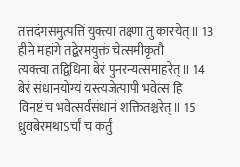तत्तदंगसमुत्पत्तिं युक्त्या तक्ष्णा तु कारयेत्॥ 13
हीने महांगे तद्बेरमयुक्तं चेत्समीकृतौ
त्यक्त्वा तद्विधिना बेरं पुनरन्यत्समाहरेत्॥ 14
बेरं संधानयोग्यं यस्त्यजेत्पापी भवेत्स हि
विनष्टं च भवेत्सर्वंसंधानं शक्तितश्चरेत्॥ 15
ध्रुवबेरमथाऽर्चां च कर्तुं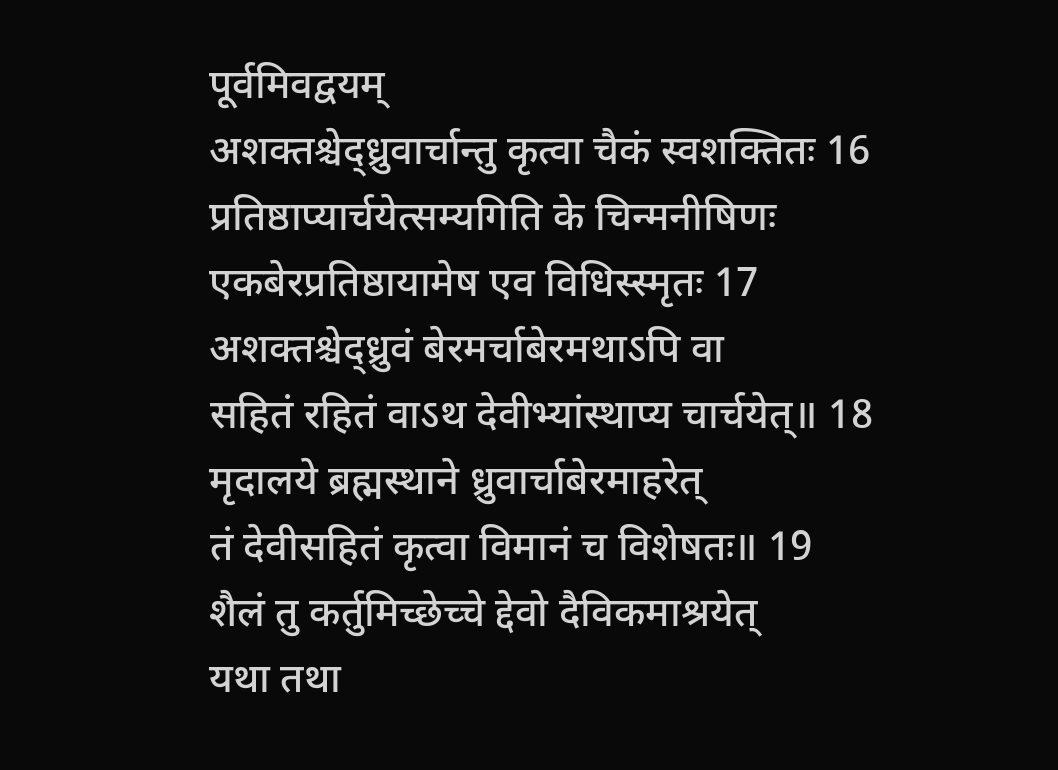पूर्वमिवद्वयम्
अशक्तश्चेद्ध्रुवार्चान्तु कृत्वा चैकं स्वशक्तितः 16
प्रतिष्ठाप्यार्चयेत्सम्यगिति के चिन्मनीषिणः
एकबेरप्रतिष्ठायामेष एव विधिस्स्मृतः 17
अशक्तश्चेद्ध्रुवं बेरमर्चाबेरमथाऽपि वा
सहितं रहितं वाऽथ देवीभ्यांस्थाप्य चार्चयेत्॥ 18
मृदालये ब्रह्मस्थाने ध्रुवार्चाबेरमाहरेत्
तं देवीसहितं कृत्वा विमानं च विशेषतः॥ 19
शैलं तु कर्तुमिच्छेच्चे द्देवो दैविकमाश्रयेत्
यथा तथा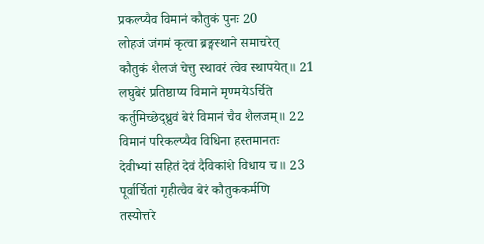प्रकल्प्यैव विमानं कौतुकं पुनः 20
लोहजं जंगमं कृत्वा ब्रङ्मस्थाने समाचरेत्
कौतुकं शैलजं चेत्तु स्थावरं त्वेव स्थापयेत्॥ 21
लघुबेरं प्रतिष्ठाप्य विमाने मृण्मयेऽर्चिते
कर्तुमिच्छेद्ध्रुवं बेरं विमानं चैव शैलजम्॥ 22
विमानं परिकल्प्यैव विधिना हस्तमानतः
देवीभ्यां सहितं देवं दैविकांशे विधाय च॥ 23
पूर्वार्चितां गृहीत्वैव बेरं कौतुककर्मणि
तस्योत्तरे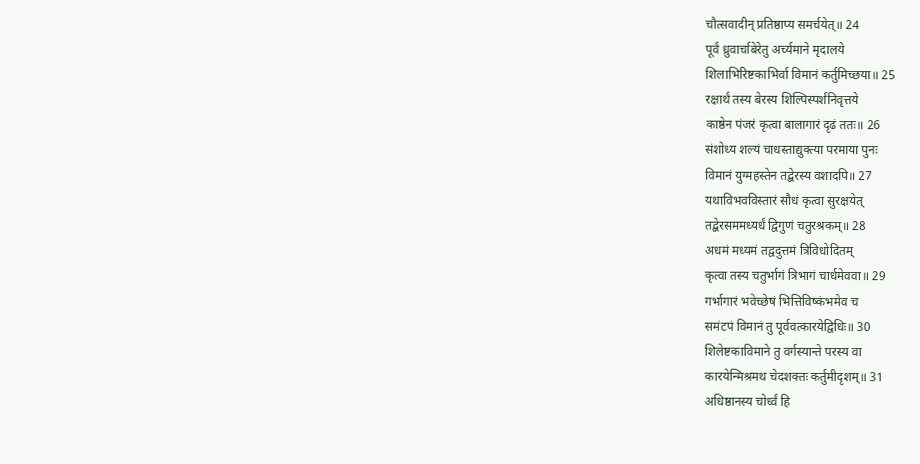चौत्सवादीन् प्रतिष्ठाप्य समर्चयेत्॥ 24
पूर्वं ध्रुवार्चाबेरेतु अर्च्यमाने मृदालये
शिलाभिरिष्टकाभिर्वा विमानं कर्तुमिच्छया॥ 25
रक्षार्थं तस्य बेरस्य शिल्पिस्पर्शनिवृत्तये
काष्ठेन पंजरं कृत्वा बालागारं दृढं ततः॥ 26
संशोध्य शल्यं चाधस्ताद्युक्त्या परमाया पुनः
विमानं युग्महस्तेन तद्बेरस्य वशादपि॥ 27
यथाविभवविस्तारं सौधं कृत्वा सुरक्षयेत्
तद्बेरसममध्यर्धं द्विगुणं चतुरश्रकम्॥ 28
अधमं मध्यमं तद्वदुत्तमं त्रिविधोदितम्
कृत्वा तस्य चतुर्भागं त्रिभागं चार्धमेववा॥ 29
गर्भागारं भवेच्छेषं भित्तिविष्कंभमेव च
समंटपं विमानं तु पूर्ववत्कारयेद्विधिः॥ 30
शिलेष्टकाविमाने तु वर्गस्यान्ते परस्य वा
कारयेन्मिश्रमथ चेदशक्तः कर्तुमीदृशम्॥ 31
अधिष्ठानस्य चोर्ध्वं हि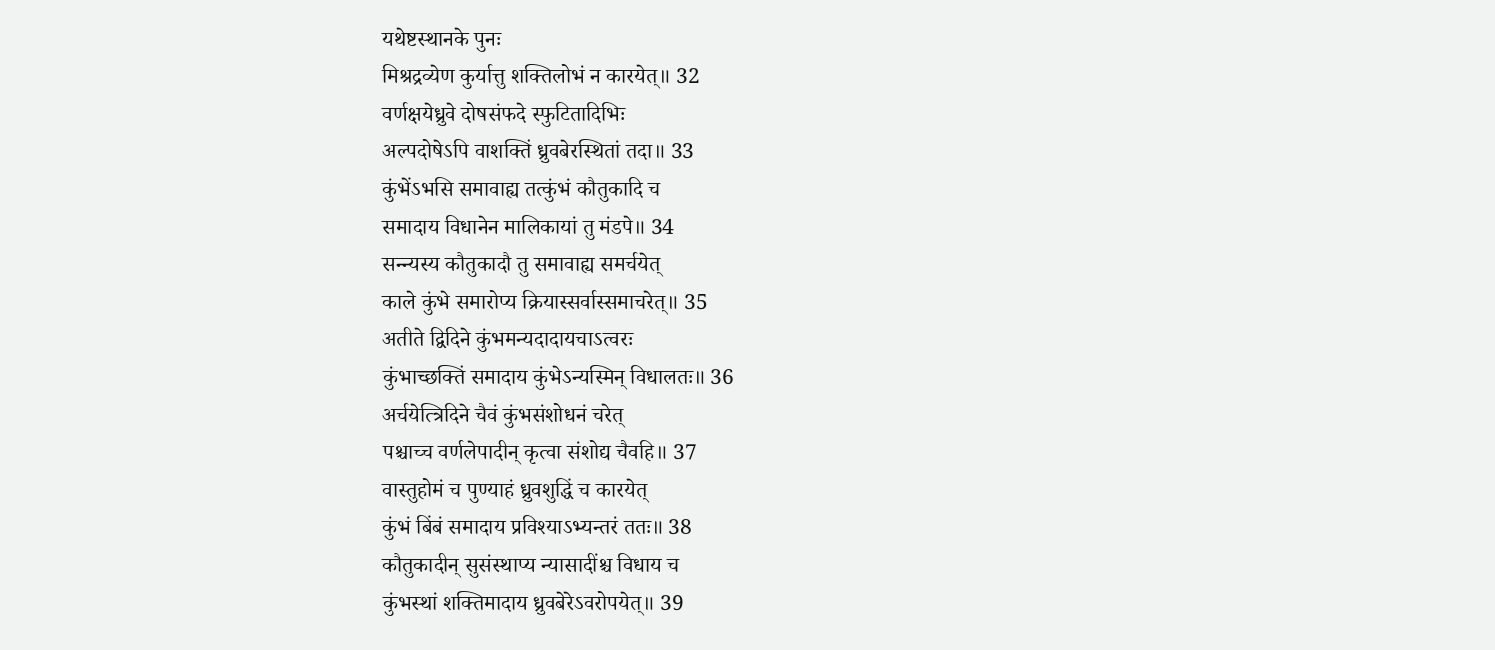यथेष्टस्थानके पुनः
मिश्रद्रव्येण कुर्यात्तु शक्तिलोभं न कारयेत्॥ 32
वर्णक्षयेध्रुवे दोषसंफदे स्फुटितादिभिः
अल्पदोषेऽपि वाशक्तिं ध्रुवबेरस्थितां तदा॥ 33
कुंभेंऽभसि समावाह्य तत्कुंभं कौतुकादि च
समादाय विधानेन मालिकायां तु मंडपे॥ 34
सन्न्यस्य कौतुकादौ तु समावाह्य समर्चयेत्
काले कुंभे समारोप्य क्रियास्सर्वास्समाचरेत्॥ 35
अतीते द्विदिने कुंभमन्यदादायचाऽत्वरः
कुंभाच्छक्तिं समादाय कुंभेऽन्यस्मिन् विधालतः॥ 36
अर्चयेत्त्रिदिने चैवं कुंभसंशोधनं चरेत्
पश्चाच्च वर्णलेपादीन् कृत्वा संशोद्य चैवहि॥ 37
वास्तुहोमं च पुण्याहं ध्रुवशुद्धिं च कारयेत्
कुंभं बिंबं समादाय प्रविश्याऽभ्यन्तरं ततः॥ 38
कौतुकादीन् सुसंस्थाप्य न्यासादींश्च विधाय च
कुंभस्थां शक्तिमादाय ध्रुवबेरेऽवरोपयेत्॥ 39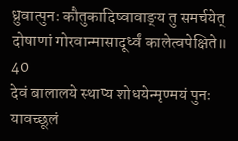ध्रुवात्पुनः कौतुकादिष्वावाङ्य तु समर्चयेत्
दोषाणां गोरवान्मासादूर्ध्वं कालेत्वपेक्षिते॥ 40
देवं बालालये स्थाप्य शोधयेन्मृण्मयं पुनः
यावच्छूलं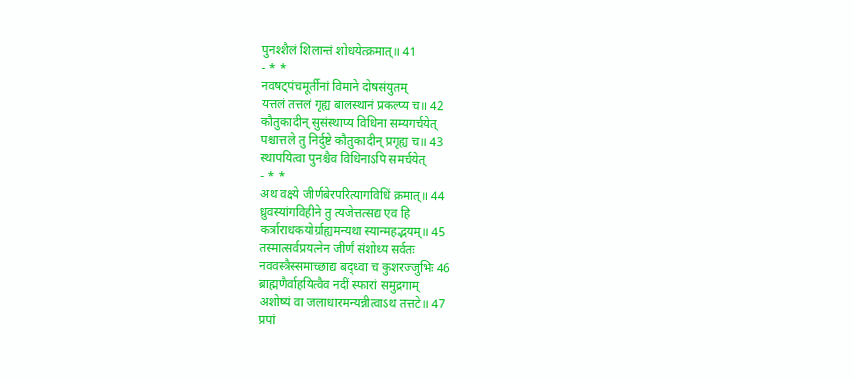पुनश्शैलं शिलान्तं शोधयेत्क्रमात्॥ 41
- * *
नवषट्पंचमूर्तीनां विमाने दोषसंयुतम्
यत्तलं तत्तलं गृह्य बालस्थानं प्रकल्प्य च॥ 42
कौतुकादीन् सुसंस्थाप्य विधिना सम्यगर्चयेत्
पश्चात्तले तु निर्दुष्टे कौतुकादीन् प्रगृह्य च॥ 43
स्थापयित्वा पुनश्चैव विधिनाऽपि समर्चयेत्
- * *
अथ वक्ष्ये जीर्णबेरपरित्यागविधिं क्रमात्॥ 44
ध्रुवस्यांगविहीने तु त्यजेत्तत्सद्य एव हि
कर्त्राराधकयोर्ग्राह्यमन्यथा स्यान्महद्भयम्॥ 45
तस्मात्सर्वप्रयत्नेन जीर्णं संशोध्य सर्वतः
नववस्त्रैस्समाच्छाद्य बद्ध्वा च कुशरज्जुभिः 46
ब्राह्मणैर्वाहयित्वैव नदीं स्फारां समुद्रगाम्
अशोष्यं वा जलाधारमन्यन्नीत्वाऽथ तत्तटे॥ 47
प्रपां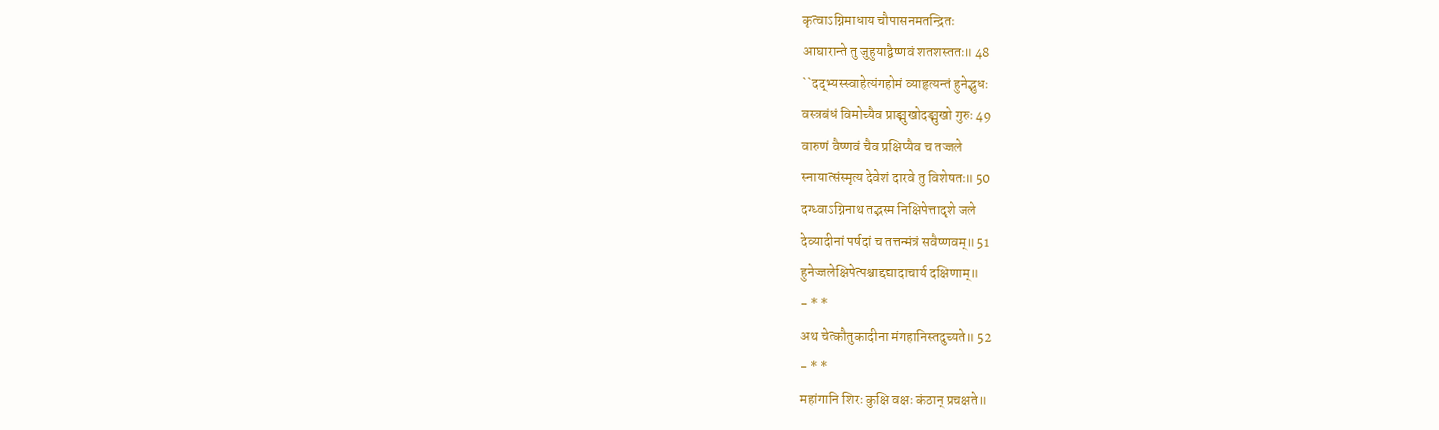कृत्वाऽग्निमाधाय चौपासनमतन्द्रितः
आघारान्ते तु जुहुयाद्वैष्णवं शतशस्ततः॥ 48
``दद्भ्यस्स्वाहेत्यंगहोमं व्याहृत्यन्तं हुनेद्भुधः
वस्त्रबंधं विमोच्यैव प्राङ्मुखोदङ्मुखो गुरुः 49
वारुणं वैष्णवं चैव प्रक्षिप्यैव च तज्जले
स्नायात्संस्मृत्य देवेशं दारवे तु विशेषतः॥ 50
दग्ध्वाऽग्निनाथ तद्भस्म निक्षिपेत्तादृशे जले
देव्यादीनां पर्षदां च तत्तन्मंत्रं सवैष्णवम्॥ 51
हुनेज्जलेक्षिपेत्पश्चाद्दद्यादाचार्य दक्षिणाम्॥
- * *
अथ चेत्कौतुकादीना मंगहानिस्तदुच्यते॥ 52
- * *
महांगानि शिरः कुक्षि वक्षः कंठान् प्रचक्षते॥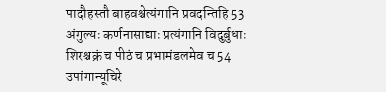पादौहस्तौ बाहवश्चेत्यंगानि प्रवदन्तिहि 53
अंगुल्यः कर्णनासाद्याः प्रत्यंगानि विदुर्बुधाः
शिरश्चक्रं च पीठं च प्रभामंडलमेव च 54
उपांगान्यूचिरे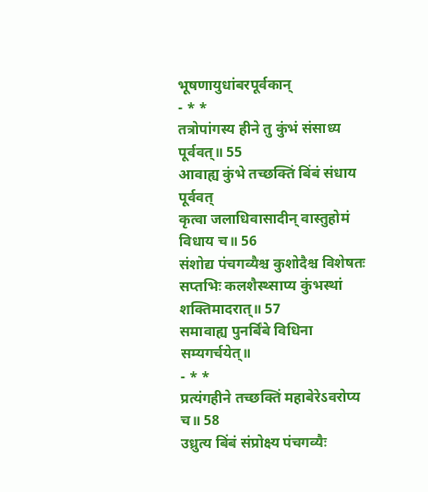भूषणायुधांबरपूर्वकान्
- * *
तत्रोपांगस्य हीने तु कुंभं संसाध्य पूर्ववत्॥ 55
आवाह्य कुंभे तच्छक्तिं बिंबं संधाय पूर्ववत्
कृत्वा जलाधिवासादीन् वास्तुहोमं विधाय च॥ 56
संशोद्य पंचगव्यैश्च कुशोदैश्च विशेषतः
सप्तभिः कलशैस्थ्साप्य कुंभस्थां शक्तिमादरात्॥ 57
समावाह्य पुनर्बिंबे विधिना सम्यगर्चयेत्॥
- * *
प्रत्यंगहीने तच्छक्तिं महाबेरेऽवरोप्य च॥ 58
उध्रुत्य बिंबं संप्रोक्ष्य पंचगव्यैः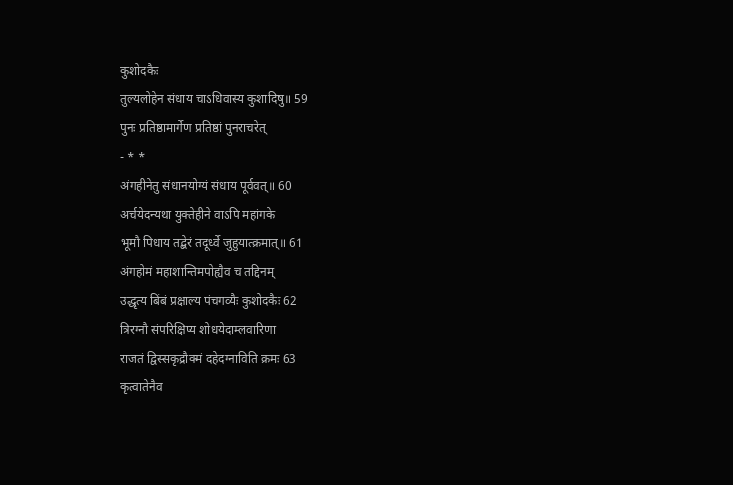कुशोदकैः
तुल्यलोहेन संधाय चाऽधिवास्य कुशादिषु॥ 59
पुनः प्रतिष्ठामार्गेण प्रतिष्ठां पुनराचरेत्
- * *
अंगहीनेतु संधानयोग्यं संधाय पूर्ववत्॥ 60
अर्चयेदन्यथा युक्तेहीने वाऽपि महांगके
भूमौ पिधाय तद्बेरं तदूर्ध्वे जुहुयात्क्रमात्॥ 61
अंगहोमं महाशान्तिमपोह्यैव च तद्दिनम्
उद्धृत्य बिंबं प्रक्षाल्य पंचगव्यैः कुशोदकैः 62
त्रिरग्नौ संपरिक्षिप्य शोधयेदाम्लवारिणा
राजतं द्विस्सकृद्रौक्मं दहेदग्नाविति क्रमः 63
कृत्वातेनैव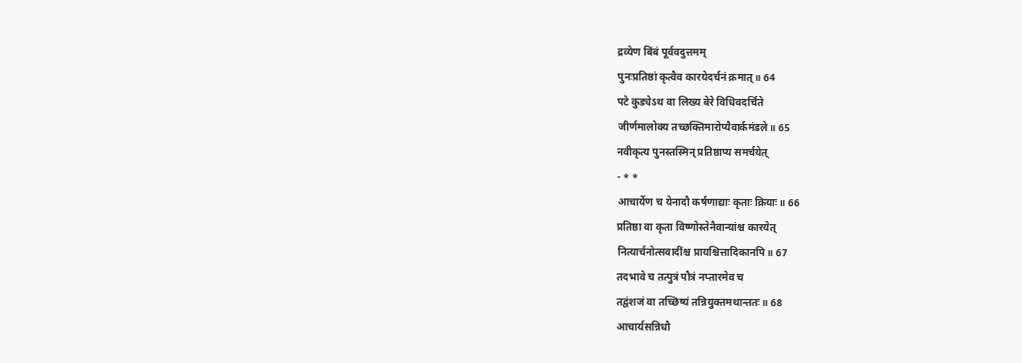द्रव्येण बिंबं पूर्ववदुत्तमम्
पुनःप्रतिष्ठां कृत्वैव कारयेदर्चनं क्रमात्॥ 64
पटे कुड्येऽथ वा लिख्य बेरे विधिवदर्चिते
जीर्णमालोक्य तच्छक्तिमारोप्यैवार्कमंडले॥ 65
नवीकृत्य पुनस्तस्मिन् प्रतिष्ठाप्य समर्चयेत्
- * *
आचार्येण च येनादौ कर्षणाद्याः कृताः क्रियाः॥ 66
प्रतिष्ठा वा कृता विष्णोस्तेनैवान्यांश्च कारयेत्
नित्यार्चनोत्सवादींश्च प्रायश्चित्तादिकानपि॥ 67
तदभावे च तत्पुत्रं पौत्रं नप्तारमेव च
तद्वंशजं वा तच्छिष्यं तन्नियुक्तमथान्ततः॥ 68
आचार्यसन्निधौ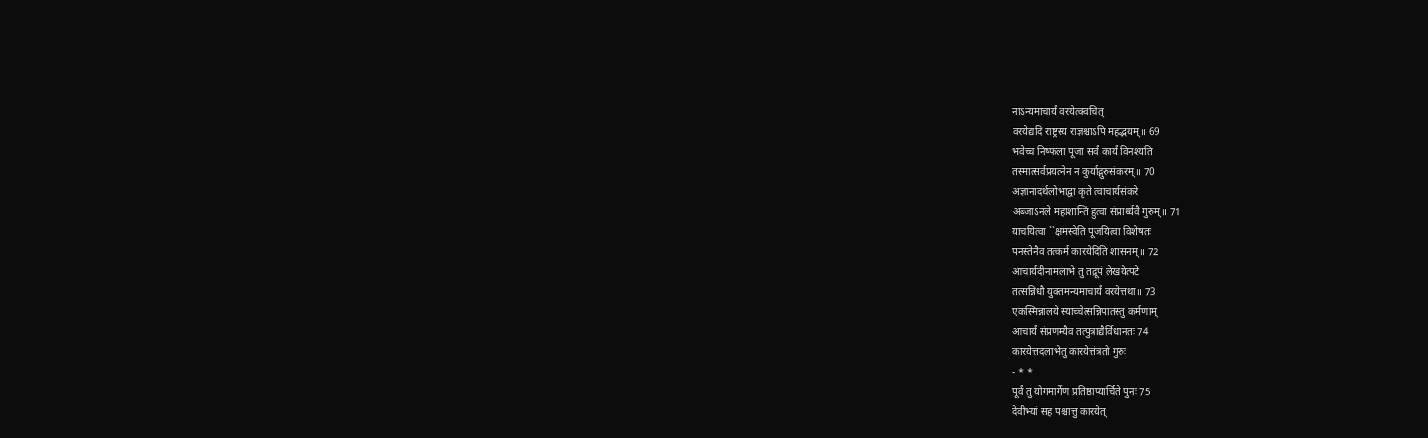नाऽन्यमाचार्यं वरयेत्क्वचित्
वरयेद्यदि राष्ट्रस्य राज्ञश्चाऽपि महद्भयम्॥ 69
भवेच्च निष्फला पूजा सर्वं कार्यं विनश्यति
तस्मात्सर्वप्रयत्नेन न कुर्याद्गुरुसंकरम्॥ 70
अज्ञानादर्थलोभाद्वा कृते त्वाचार्यसंकरे
अब्जाऽनले महाशान्तिं हुत्वा संप्रार्थ्यवै गुरुम्॥ 71
याचयित्वा ``क्षमस्वेति पूजयित्वा विशेषतः
पनस्तेनैव तत्कर्म कारयेदिति शासनम्॥ 72
आचार्यदीनामलाभे तु तद्रूपं लेखयेत्पटे
तत्सन्निधौ युक्तमन्यमाचार्यं वरयेत्तथा॥ 73
एकस्मिन्नालये स्याच्चेत्सन्निपातस्तु कर्मणाम्
आचार्यं संप्रणम्यैव तत्पुत्राद्यैर्विधानतः 74
कारयेत्तदलाभेतु कारयेत्तंत्रतो गुरुः
- * *
पूर्वं तु योगमार्गेण प्रतिष्ठाप्यार्चिते पुनः 75
देवीभ्यां सह पश्चात्तु कारयेत्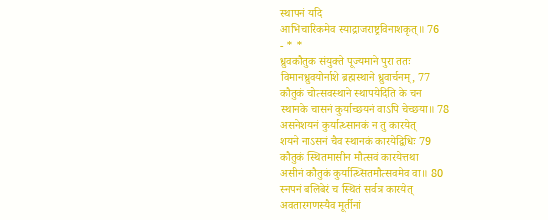स्थापनं यदि
आभिचारिकमेव स्याद्राजराष्ट्रविनाशकृत्॥ 76
- * *
ध्रुवकौतुक संयुक्ते पूज्यमाने पुरा ततः
विमानध्रुवयोर्नाशे ब्रह्मस्थाने ध्रुवार्चनम्, 77
कौतुकं चोत्सवस्थाने स्थापयेदिति के चन
स्थानके चासनं कुर्याच्छयनं वाऽपि चेच्छया॥ 78
असनेशयनं कुर्यात्थ्सानकं न तु कारयेत्
शयने नाऽसनं चैव स्थानकं कारयेद्विधिः 79
कौतुकं स्थितमासीन मौत्सवं कारयेत्तथा
असीनं कौतुकं कुर्यात्थ्सितमौत्सवमेव वा॥ 80
स्नपनं बलिबेरं च स्थितं सर्वत्र कारयेत्
अवतारगणस्यैव मूर्तीनां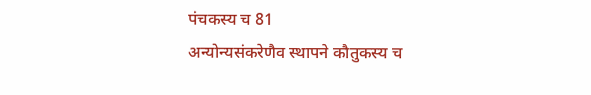पंचकस्य च 81
अन्योन्यसंकरेणैव स्थापने कौतुकस्य च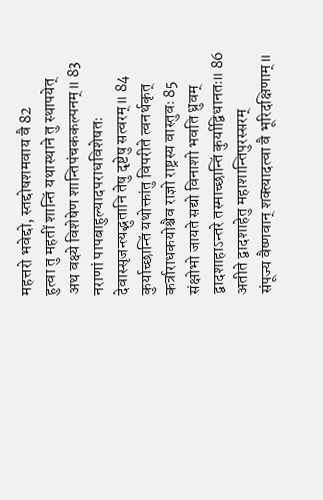महत्तरो भवेद्दो, स्तद्दोषशमवाय वै 82
हुत्वा तु महतीं शान्तिं यथास्थाने तु स्थापयेत्
अथ वक्ष्ये विशेषेण शान्तिपंचककल्पनम्॥ 83
नराणां पापबाहुल्यादपराधविशेषतः
देवास्सृजन्त्यद्भुतानि तेषु दृष्टेषु सत्वरम्॥ 84
कुर्याच्छान्तिं यथोक्तांतु विपरीते त्वनर्थकृत्
कर्त्राराधकयोश्चैव राज्ञो राष्ट्रस्य वास्तुवः 85
संक्षोभो जायते सद्यो विनाशो भवति ध्रुवम्
द्वादशाहाऽन्तरे तस्माच्छान्तिं कुर्याद्विधानतः॥ 86
अतीते द्वादशाहेतु महाशान्तिपुरस्सरम्
संपूज्य वैष्णवान् शक्त्यादत्वा वै भूरिदक्षिणाम्॥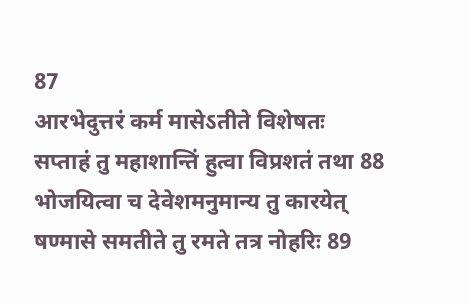87
आरभेदुत्तरं कर्म मासेऽतीते विशेषतः
सप्ताहं तु महाशान्तिं हुत्वा विप्रशतं तथा 88
भोजयित्वा च देवेशमनुमान्य तु कारयेत्
षण्मासे समतीते तु रमते तत्र नोहरिः 89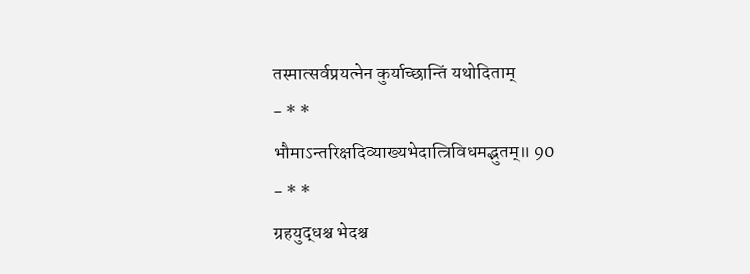तस्मात्सर्वप्रयत्नेन कुर्याच्छान्तिं यथोदिताम्
- * *
भौमाऽन्तरिक्षदिव्याख्यभेदात्त्रिविधमद्भुतम्॥ 90
- * *
ग्रहयुद्धश्च भेदश्च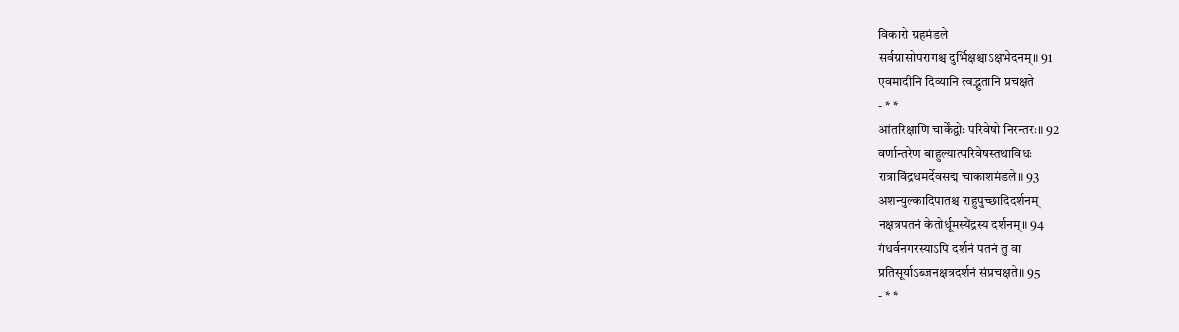विकारो ग्रहमंडले
सर्वग्रासोपरागश्च दुर्भिक्षश्चाऽक्षभेदनम्॥ 91
एवमादीनि दिव्यानि त्वद्भुतानि प्रचक्षते
- * *
आंतरिक्षाणि चार्केंद्वोः परिवेषो निरन्तरः॥ 92
वर्णान्तरेण बाहुल्यात्परिवेषस्तथाविधः
रात्राविंद्रधमर्देवसद्म चाकाशमंडले॥ 93
अशन्युल्कादिपातश्च राहुपुच्छादिदर्शनम्
नक्षत्रपतनं केतोर्धूमस्येंद्रस्य दर्शनम्॥ 94
गंधर्वनगरस्याऽपि दर्शनं पतनं तु वा
प्रतिसूर्याऽब्जनक्षत्रदर्शनं संप्रचक्षते॥ 95
- * *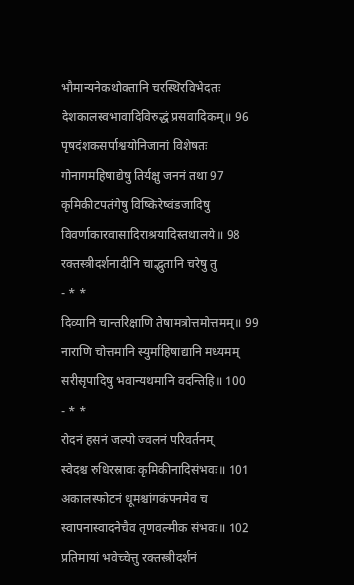भौमान्यनेकथोक्तानि चरस्थिरविभेदतः
देशकालस्वभावादिविरुद्धं प्रसवादिकम्॥ 96
पृषदंशकसर्पाश्वयोनिजानां विशेषतः
गोनागमहिषाद्येषु तिर्यक्षु जननं तथा 97
कृमिकीटपतंगेषु विष्किरेष्वंडजादिषु
विवर्णाकारवासादिराश्रयादिस्तथालये॥ 98
रक्तस्त्रीदर्शनादीनि चाद्भुतानि चरेषु तु
- * *
दिव्यानि चान्तरिक्षाणि तेषामत्रोत्तमोत्तमम्॥ 99
नाराणि चोत्तमानि स्युर्माहिषाद्यानि मध्यमम्
सरीसृपादिषु भवान्यथमानि वदन्तिहि॥ 100
- * *
रोदनं हसनं जल्पो ज्वलनं परिवर्तनम्
स्वेदश्च रुधिरस्रावः कृमिकीनादिसंभवः॥ 101
अकालस्फोटनं धूमश्चांगकंपनमेव च
स्वापनास्वादनेचैव तृणवल्मीक संभवः॥ 102
प्रतिमायां भवेच्चेत्तु रक्तस्त्रीदर्शनं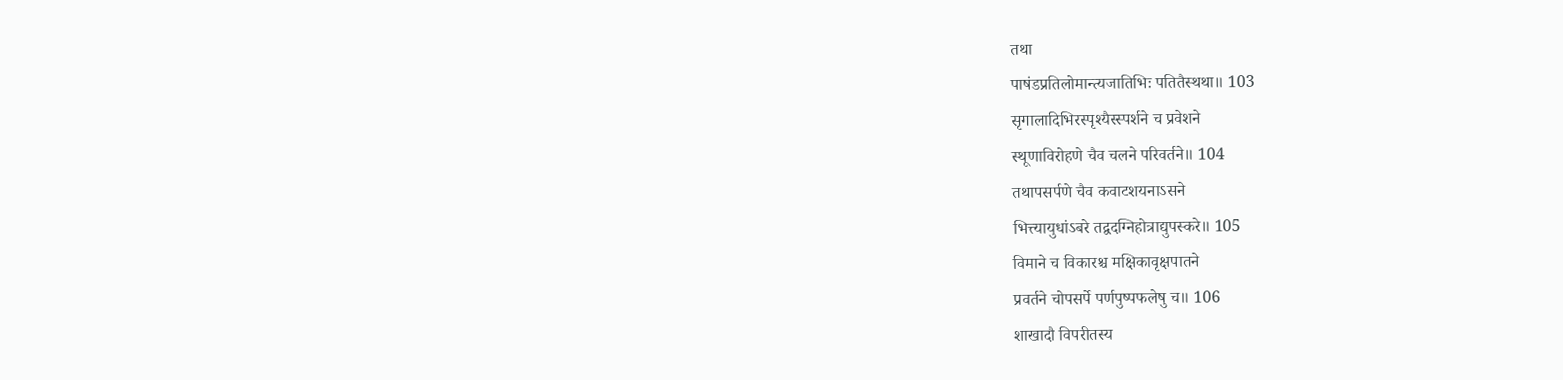तथा
पाषंडप्रतिलोमान्त्यजातिभिः पतितैस्थथा॥ 103
सृगालादिभिरस्पृश्यैस्स्पर्शने च प्रवेशने
स्थूणाविरोहणे चैव चलने परिवर्तने॥ 104
तथापसर्पणे चैव कवाटशयनाऽसने
भित्त्यायुधांऽबरे तद्वदग्निहोत्राद्युपस्करे॥ 105
विमाने च विकारश्च मक्षिकावृक्षपातने
प्रवर्तने चोपसर्पे पर्णपुष्पफलेषु च॥ 106
शाखादौ विपरीतस्य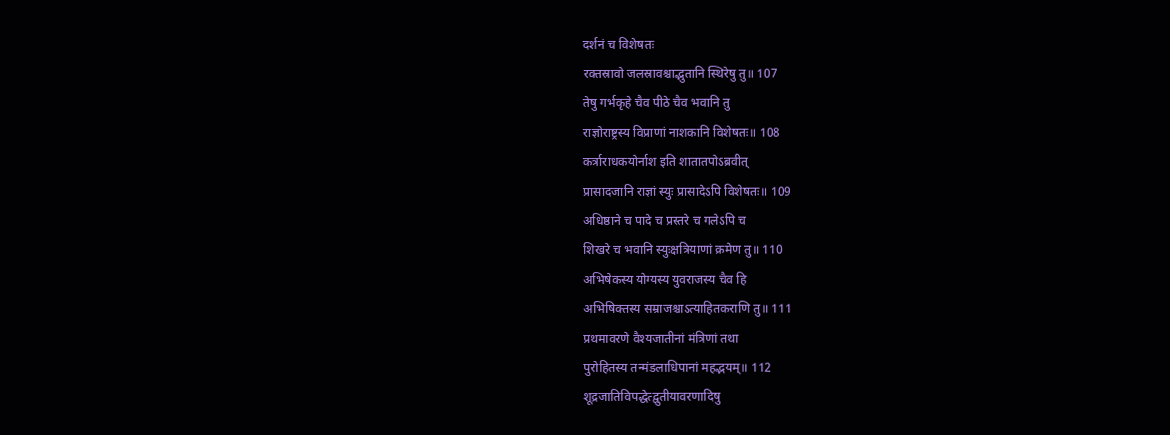दर्शनं च विशेषतः
रक्तस्रावो जलस्रावश्चाद्भुतानि स्थिरेषु तु॥ 107
तेषु गर्भकृहे चैव पीठे चैव भवानि तु
राज्ञोराष्ट्रस्य विप्राणां नाशकानि विशेषतः॥ 108
कर्त्राराधकयोर्नाश इति शातातपोऽब्रवीत्
प्रासादजानि राज्ञां स्युः प्रासादेऽपि विशेषतः॥ 109
अधिष्ठाने च पादे च प्रस्तरे च गलेऽपि च
शिखरे च भवानि स्युःक्षत्रियाणां क्रमेण तु॥ 110
अभिषेकस्य योग्यस्य युवराजस्य चैव हि
अभिषिक्तस्य सम्राजश्चाऽत्याहितकराणि तु॥ 111
प्रथमावरणे वैश्यजातीनां मंत्रिणां तथा
पुरोहितस्य तन्मंडलाधिपानां महद्भयम्॥ 112
शूद्रजातिविपद्धेत्द्वुतीयावरणादिषु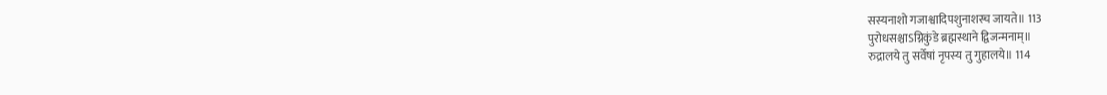सस्यनाशो गजाश्वादिपशुनाशस्च जायते॥ 113
पुरोधसश्चाऽग्निकुंडे ब्रह्मस्थाने द्विजन्मनाम्॥
रुद्रालये तु सर्वेषां नृपस्य तु गुहालये॥ 114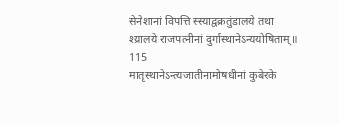सेनेशानां विपत्ति स्स्याद्वक्रतुंडालये तथा
श्य्रालये राजपत्नीनां दुर्गास्थानेऽन्ययोषिताम्॥ 115
मातृस्थानेऽन्त्यजातीनामोषधीनां कुबेरके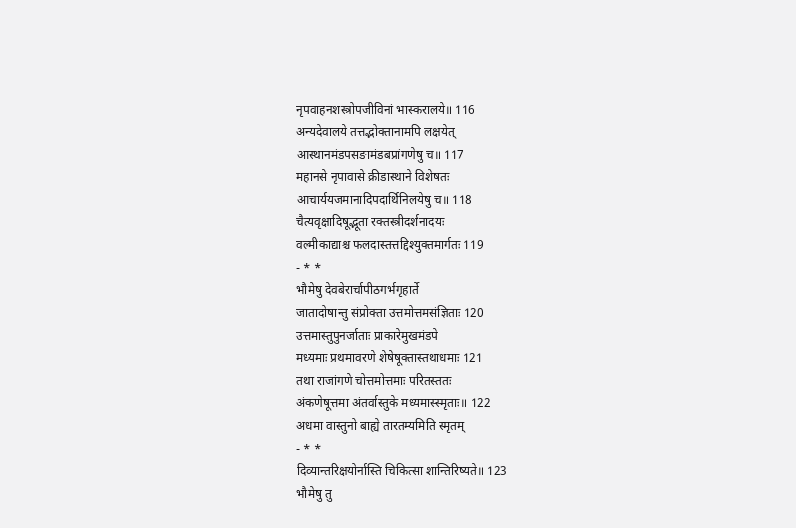नृपवाहनशस्त्रोपजीविनां भास्करालये॥ 116
अन्यदेवालये तत्तद्भोक्तानामपि लक्षयेत्
आस्थानमंडपसङामंडबप्रांगणेषु च॥ 117
महानसे नृपावासे क्रीडास्थाने विशेषतः
आचार्ययजमानादिपदार्थिनिलयेषु च॥ 118
चैत्यवृक्षादिषूद्भूता रक्तस्त्रीदर्शनादयः
वल्मीकाद्याश्च फलदास्तत्तद्दिश्युक्तमार्गतः 119
- * *
भौमेषु देवबेरार्चापीठगर्भगृहार्ते
जातादोषान्तु संप्रोक्ता उत्तमोत्तमसंज्ञिताः 120
उत्तमास्तुपुनर्जाताः प्राकारेमुखमंडपे
मध्यमाः प्रथमावरणे शेषेषूक्तास्तथाधमाः 121
तथा राजांगणे चोत्तमोत्तमाः परितस्ततः
अंकणेषूत्तमा अंतर्वास्तुके मध्यमास्स्मृताः॥ 122
अधमा वास्तुनो बाह्ये तारतम्यमिति स्मृतम्
- * *
दिव्यान्तरिक्षयोर्नास्ति चिकित्सा शान्तिरिष्यते॥ 123
भौमेषु तु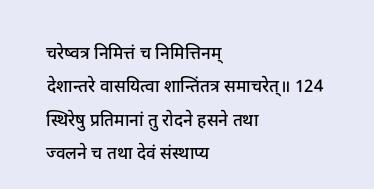चरेष्वत्र निमित्तं च निमित्तिनम्
देशान्तरे वासयित्वा शान्तिंतत्र समाचरेत्॥ 124
स्थिरेषु प्रतिमानां तु रोदने हसने तथा
ज्वलने च तथा देवं संस्थाप्य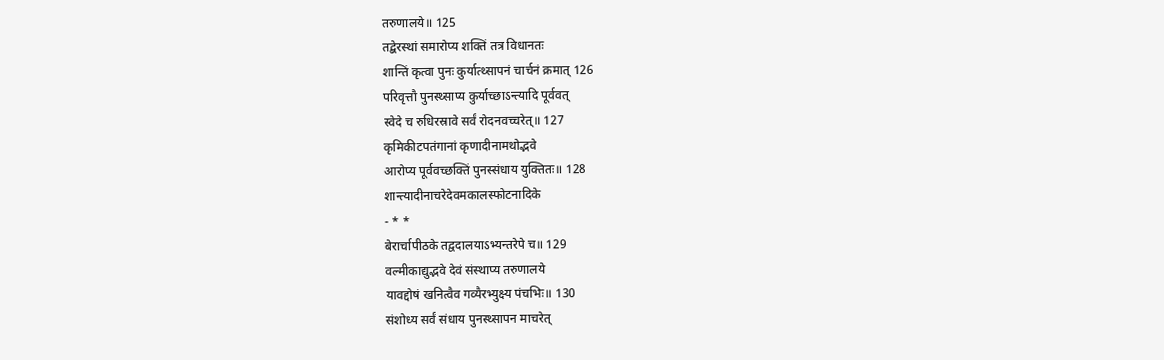तरुणालये॥ 125
तद्बेरस्थां समारोप्य शक्तिं तत्र विधानतः
शान्तिं कृत्वा पुनः कुर्यात्थ्सापनं चार्चनं क्रमात् 126
परिवृत्तौ पुनस्थ्साप्य कुर्याच्छाऽन्त्यादि पूर्ववत्
स्वेदे च रुधिरस्रावे सर्वं रोदनवच्चरेत्॥ 127
कृमिकीटपतंगानां कृणादीनामथोद्भवे
आरोप्य पूर्ववच्छक्तिं पुनस्संधाय युक्तितः॥ 128
शान्त्यादीनाचरेदेवमकालस्फोटनादिके
- * *
बेरार्चापीठके तद्वदालयाऽभ्यन्तरेपे च॥ 129
वल्मीकाद्युद्भवे देवं संस्थाप्य तरुणालये
यावद्दोषं खनित्वैव गव्यैरभ्युक्ष्य पंचभिः॥ 130
संशोध्य सर्वं संधाय पुनस्थ्सापन माचरेत्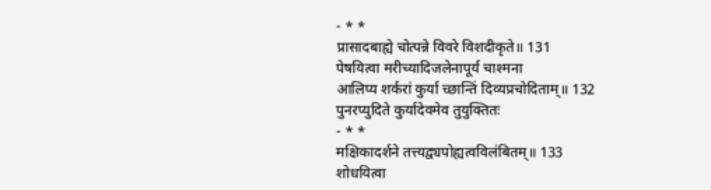- * *
प्रासादबाह्ये चोत्पन्ने विवरे विशदीकृते॥ 131
पेषयित्वा मरीच्यादिजलेनापूर्य चाश्मना
आलिप्य शर्करां कुर्या च्छान्तिं दिव्यप्रचोदिताम्॥ 132
पुनरप्युदिते कुर्यादेवमेव तुयुक्तितः
- * *
मक्षिकादर्शने तत्त्यद्व्यपोह्यत्वविलंबितम्॥ 133
शोधयित्वा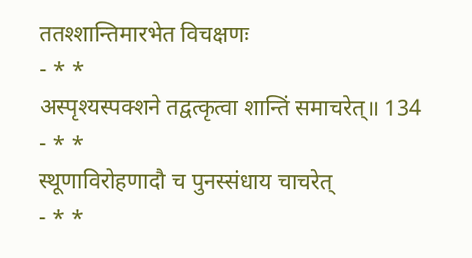ततश्शान्तिमारभेत विचक्षणः
- * *
अस्पृश्यस्पक्शने तद्वत्कृत्वा शान्तिं समाचरेत्॥ 134
- * *
स्थूणाविरोहणादौ च पुनस्संधाय चाचरेत्
- * *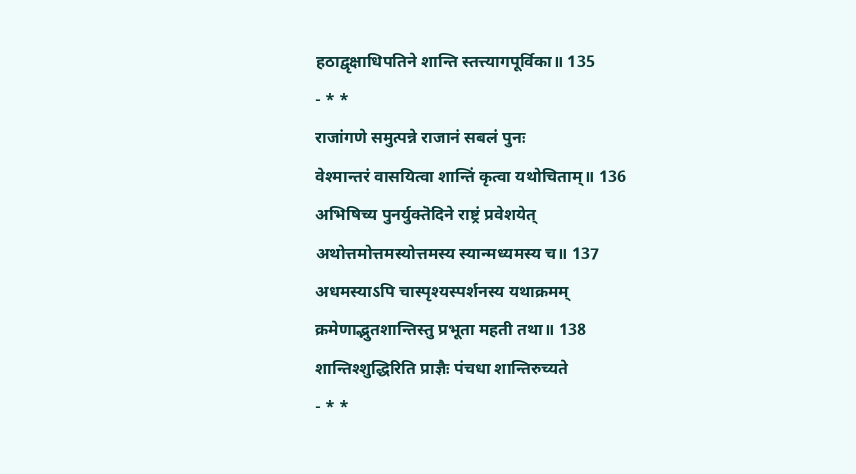हठाद्वृक्षाधिपतिने शान्ति स्तत्त्यागपूर्विका॥ 135
- * *
राजांगणे समुत्पन्ने राजानं सबलं पुनः
वेश्मान्तरं वासयित्वा शान्तिं कृत्वा यथोचिताम्॥ 136
अभिषिच्य पुनर्युक्तॆदिने राष्ट्रं प्रवेशयेत्
अथोत्तमोत्तमस्योत्तमस्य स्यान्मध्यमस्य च॥ 137
अधमस्याऽपि चास्पृश्यस्पर्शनस्य यथाक्रमम्
क्रमेणाद्भुतशान्तिस्तु प्रभूता महती तथा॥ 138
शान्तिश्शुद्धिरिति प्राज्ञैः पंचधा शान्तिरुच्यते
- * *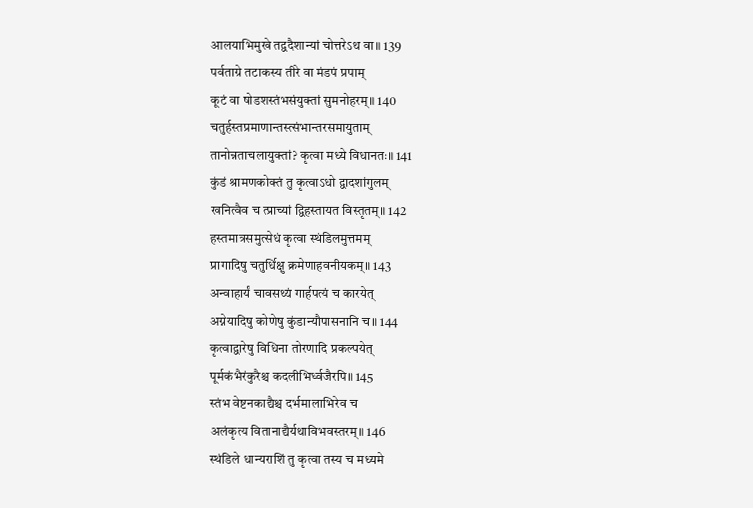आलयाभिमुखे तद्वदैशान्यां चोत्तरेऽथ वा॥ 139
पर्वताग्रे तटाकस्य तीरे वा मंडपं प्रपाम्
कूटं वा षोडशस्तंभसंयुक्तां सुमनोहरम्॥ 140
चतुर्हस्तप्रमाणान्तस्त्संभान्तरसमायुताम्
तानोन्नताचलायुक्तां? कृत्वा मध्ये विधानतः॥ 141
कुंडं श्रामणकोक्तं तु कृत्वाऽधो द्वादशांगुलम्
खनित्वैव च त्प्राच्यां द्विहस्तायत विस्तृतम्॥ 142
हस्तमात्रसमुत्सेधं कृत्वा स्थंडिलमुत्तमम्
प्रागादिषु चतुर्धिक्षु क्रमेणाहवनीयकम्॥ 143
अन्वाहार्यं चावसथ्यं गार्हपत्यं च कारयेत्
अग्नेयादिषु कोणेषु कुंडान्यौपासनानि च॥ 144
कृत्वाद्वारेषु विधिना तोरणादि प्रकल्पयेत्
पूर्मकंभैरंकुरैश्च कदलीभिर्ध्वजैरपि॥ 145
स्तंभ वेष्टनकाद्यैश्च दर्भमालाभिरेव च
अलंकृत्य वितानाद्यैर्यथाविभवस्तरम्॥ 146
स्थंडिले धान्यराशिं तु कृत्वा तस्य च मध्यमे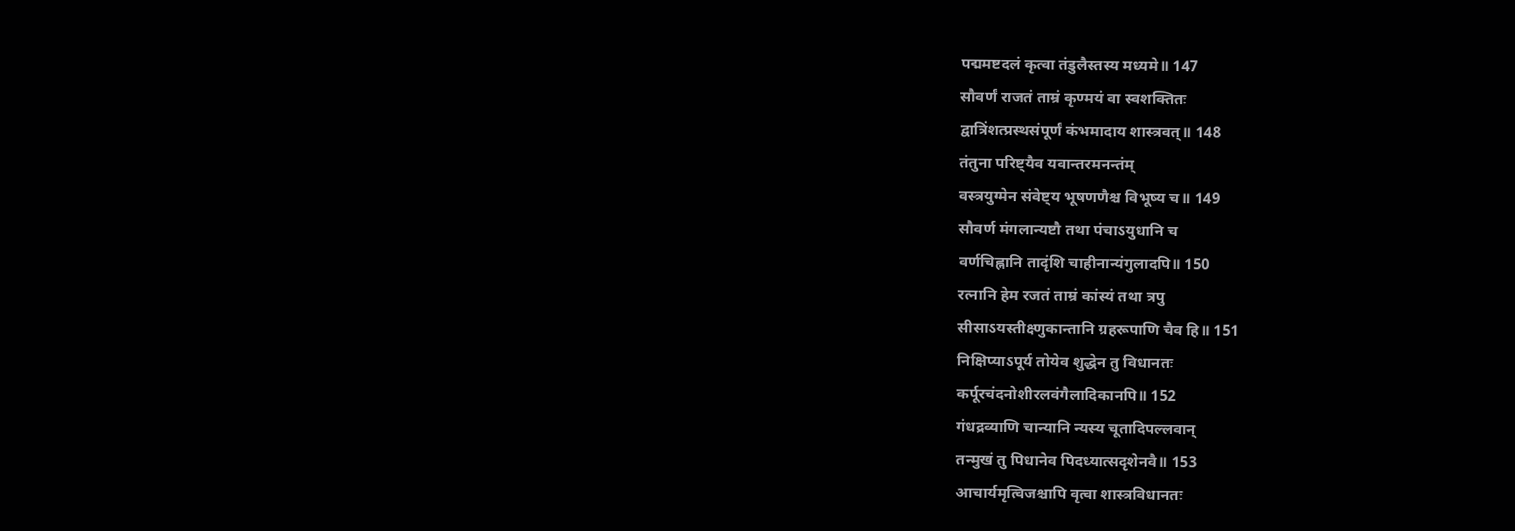पद्ममष्टदलं कृत्वा तंडुलैस्तस्य मध्यमे॥ 147
सौवर्णं राजतं ताम्रं कृण्मयं वा स्वशक्तितः
द्वात्रिंशत्प्रस्थसंपूर्णं कंभमादाय शास्त्रवत्॥ 148
तंतुना परिष्ट्यैव यवान्तरमनन्तंम्
वस्त्रयुग्मेन संवेष्ट्य भूषणणैश्च विभूष्य च॥ 149
सौवर्ण मंगलान्यष्टौ तथा पंचाऽयुधानि च
वर्णचिह्नानि तादृंशि चाहीनान्यंगुलादपि॥ 150
रत्नानि हेम रजतं ताम्रं कांस्यं तथा त्रपु
सीसाऽयस्तीक्ष्णुकान्तानि ग्रहरूपाणि चैव हि॥ 151
निक्षिप्याऽपूर्य तोयेव शुद्धेन तु विधानतः
कर्पूरचंदनोशीरलवंगैलादिकानपि॥ 152
गंधद्रव्याणि चान्यानि न्यस्य चूतादिपल्लवान्
तन्मुखं तु पिधानेव पिदध्यात्सदृशेनवै॥ 153
आचार्यमृत्विजश्चापि वृत्वा शास्त्रविधानतः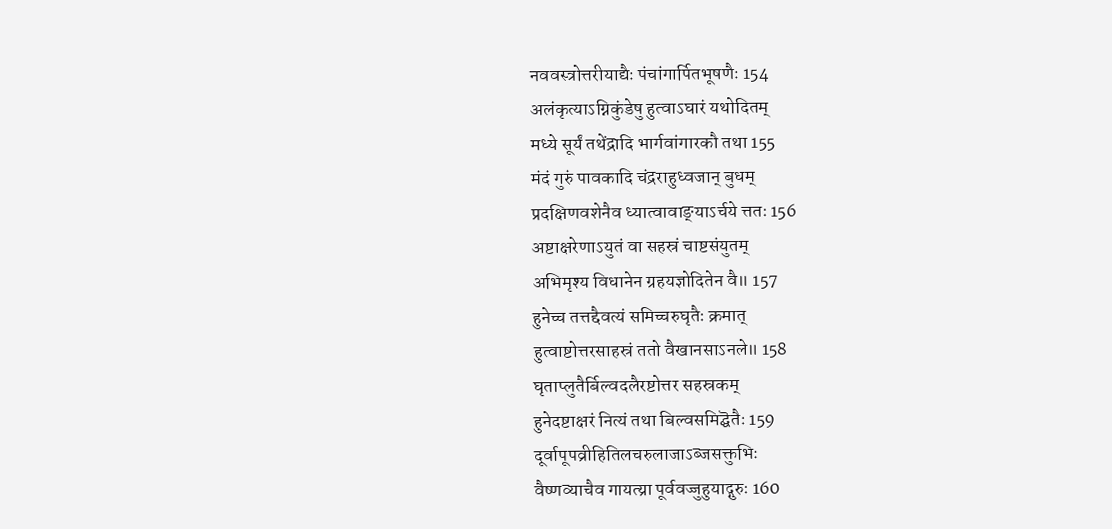नववस्त्रोत्तरीयाद्यैः पंचांगार्पितभूषणैः 154
अलंकृत्याऽग्निकुंडेषु हुत्वाऽघारं यथोदितम्
मध्ये सूर्यं तथेंद्रादि भार्गवांगारकौ तथा 155
मंदं गुरुं पावकादि चंद्रराहुध्वजान् बुधम्
प्रदक्षिणवशेनैव ध्यात्वावाङ्याऽर्चये त्ततः 156
अष्टाक्षरेणाऽयुतं वा सहस्रं चाष्टसंयुतम्
अभिमृश्य विधानेन ग्रहयज्ञोदितेन वै॥ 157
हुनेच्च तत्तद्दैवत्यं समिच्चरुघृतैः क्रमात्
हुत्वाष्टोत्तरसाहस्रं ततो वैखानसाऽनले॥ 158
घृताप्लुतैर्बिल्वदलैरष्टोत्तर सहस्रकम्
हुनेदष्टाक्षरं नित्यं तथा बिल्वसमिद्घॆतैः 159
दूर्वापूपव्रीहितिलचरुलाजाऽब्जसक्तुभिः
वैष्णव्याचैव गायत्य्रा पूर्ववज्जुहुयाद्गुरुः 160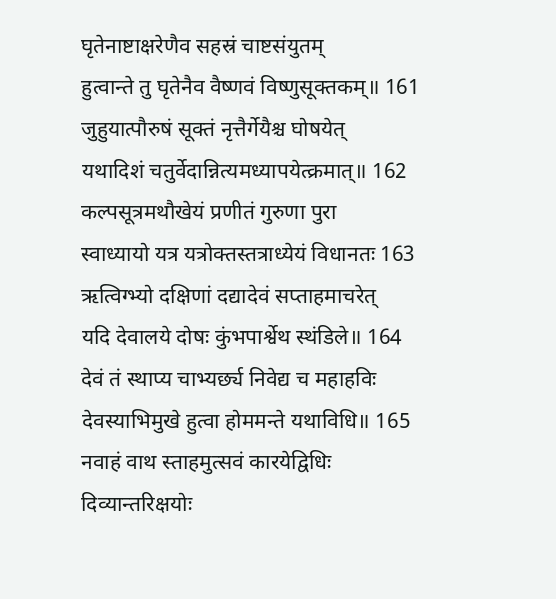घृतेनाष्टाक्षरेणैव सहस्रं चाष्टसंयुतम्
हुत्वान्ते तु घृतेनैव वैष्णवं विष्णुसूक्तकम्॥ 161
जुहुयात्पौरुषं सूक्तं नृत्तैर्गेयैश्च घोषयेत्
यथादिशं चतुर्वेदान्नित्यमध्यापयेत्क्रमात्॥ 162
कल्पसूत्रमथौखेयं प्रणीतं गुरुणा पुरा
स्वाध्यायो यत्र यत्रोक्तस्तत्राध्येयं विधानतः 163
ऋत्विग्भ्यो दक्षिणां दद्यादेवं सप्ताहमाचरेत्
यदि देवालये दोषः कुंभपार्श्वेथ स्थंडिले॥ 164
देवं तं स्थाप्य चाभ्यर्छ्य निवेद्य च महाहविः
देवस्याभिमुखे हुत्वा होममन्ते यथाविधि॥ 165
नवाहं वाथ स्ताहमुत्सवं कारयेद्विधिः
दिव्यान्तरिक्षयोः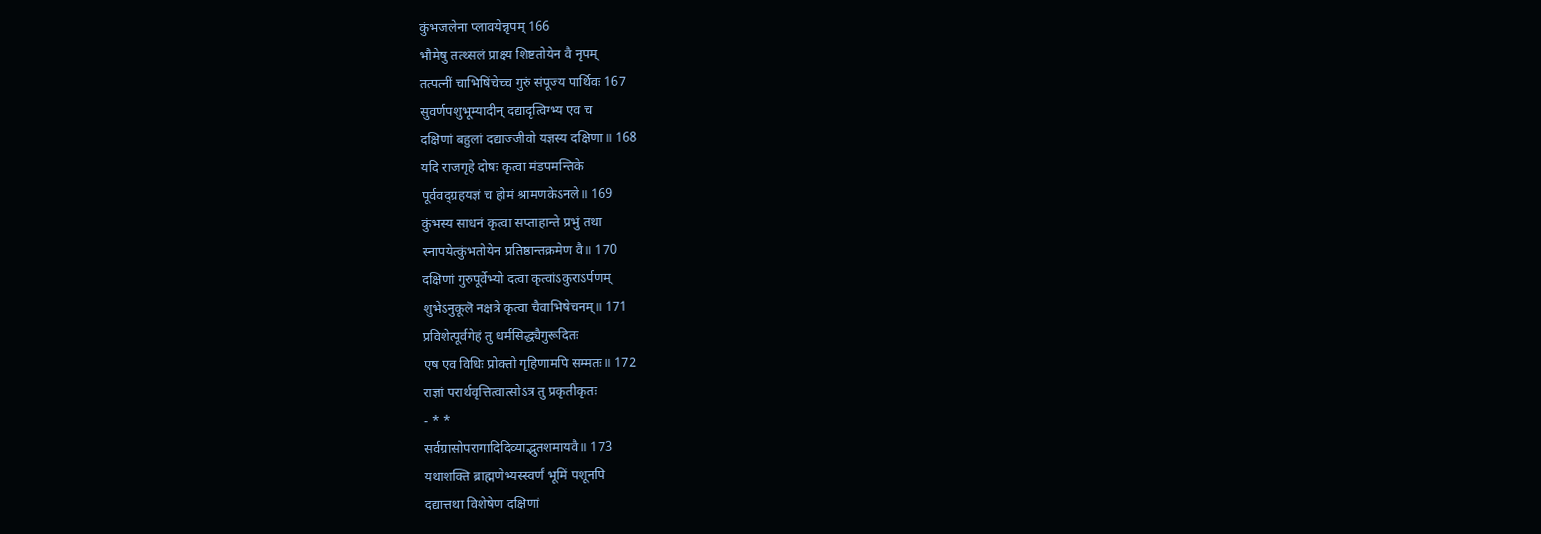कुंभजलेना प्लावयेन्नृपम् 166
भौमेषु तत्थ्सलं प्राक्ष्य शिष्टतोयेन वै नृपम्
तत्पत्नीं चाभिषिंचेच्च गुरुं संपूज्य पार्थिवः 167
सुवर्णपशुभूम्यादीन् दद्यादृत्विग्भ्य एव च
दक्षिणां बहुलां दद्याज्जीवो यज्ञस्य दक्षिणा॥ 168
यदि राजगृहे दोषः कृत्वा मंडपमन्तिके
पूर्ववद्ग्रहयज्ञं च होमं श्रामणकेऽनले॥ 169
कुंभस्य साधनं कृत्वा सप्ताहान्ते प्रभुं तथा
स्नापयेत्कुंभतोयेन प्रतिष्ठान्तक्रमेण वै॥ 170
दक्षिणां गुरुपूर्वेभ्यो दत्वा कृत्वांऽकुराऽर्पणम्
शुभेऽनुकूलॆ नक्षत्रे कृत्वा चैवाभिषेचनम्॥ 171
प्रविशेत्पूर्वगेहं तु धर्मसिद्ध्यैगुरूदितः
एष एव विधिः प्रोक्तो गृहिणामपि सम्मतः॥ 172
राज्ञां परार्थवृत्तित्वात्सोऽत्र तु प्रकृतीकृतः
- * *
सर्वग्रासोपरागादिदिव्याद्भुतशमायवै॥ 173
यथाशक्ति ब्राह्मणेभ्यस्स्वर्णं भूमिं पशूनपि
दद्यात्तथा विशेषेण दक्षिणां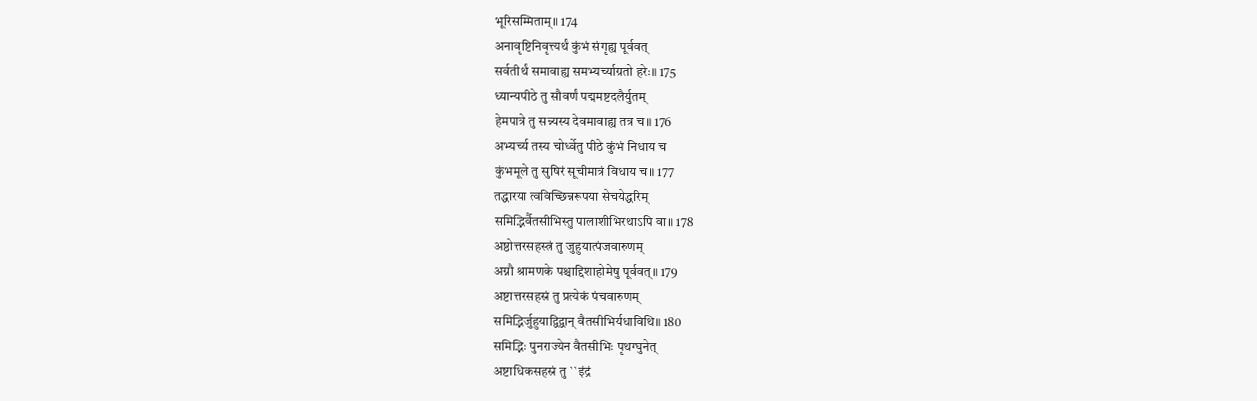भूरिसम्मिताम्॥ 174
अनावृष्टिनिवृत्त्यर्थं कुंभं संगृह्य पूर्ववत्
सर्वतीर्थं समावाह्य समभ्यर्च्याग्रतो हरेः॥ 175
ध्यान्यपीठे तु सौवर्णं पद्ममष्टदलैर्युतम्
हेमपात्रे तु सन्न्यस्य देवमावाह्य तत्र च॥ 176
अभ्यर्च्य तस्य चोर्ध्वेतु पीठे कुंभं निधाय च
कुंभमूले तु सुषिरं सूचीमात्रं विधाय च॥ 177
तद्धारया त्वविच्छिन्नरूपया सेचयेद्धरिम्
समिद्भिर्वैतसीभिस्तु पालाशीभिरथाऽपि वा॥ 178
अष्ठोत्तरसहस्त्रं तु जुहुयात्पंजवारुणम्
अग्नौ श्रामणके पश्चाद्दिशाहोमेषु पूर्ववत्॥ 179
अष्टात्तरसहस्रं तु प्रत्येकं पंचवारुणम्
समिद्भिर्जुहुयाद्विद्वान् वैतसीभिर्यधाविथि॥ 180
समिद्भिः पुनराज्येन वैतसीभिः पृथग्घुनेत्
अष्टाधिकसहस्रं तु ``इंद्रं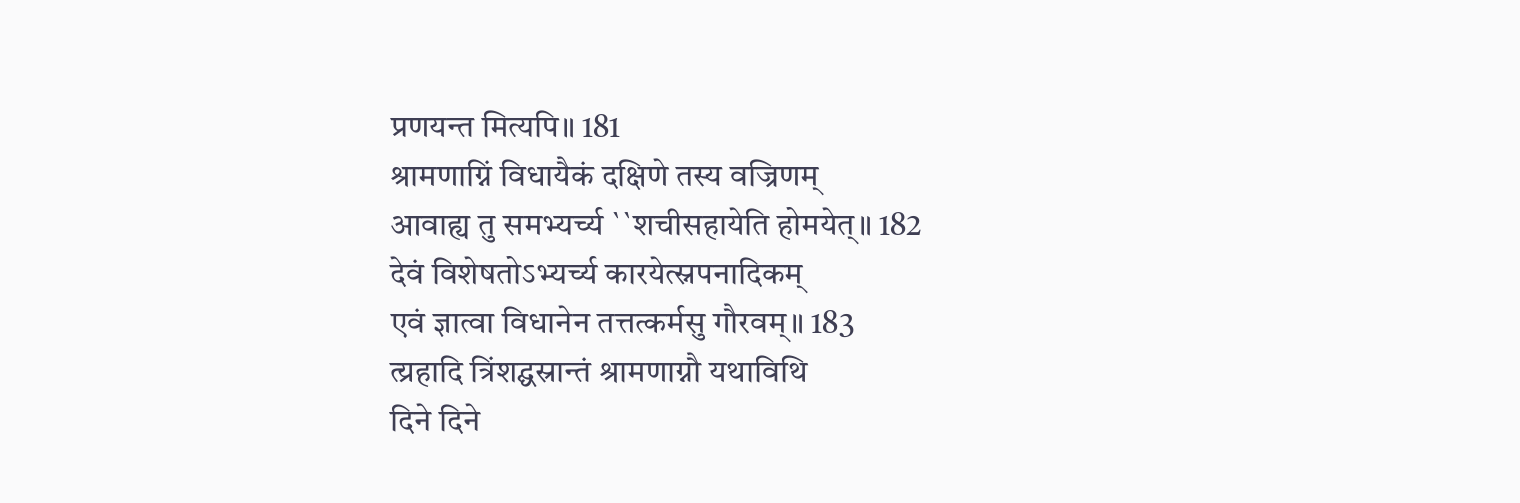प्रणयन्त मित्यपि॥ 181
श्रामणाग्निं विधायैकं दक्षिणे तस्य वज्रिणम्
आवाह्य तु समभ्यर्च्य ``शचीसहायेति होमयेत्॥ 182
देवं विशेषतोऽभ्यर्च्य कारयेत्स्नपनादिकम्
एवं ज्ञात्वा विधानेन तत्तत्कर्मसु गौरवम्॥ 183
त्य्रहादि त्रिंशद्घस्रान्तं श्रामणाग्नौ यथाविथि
दिने दिने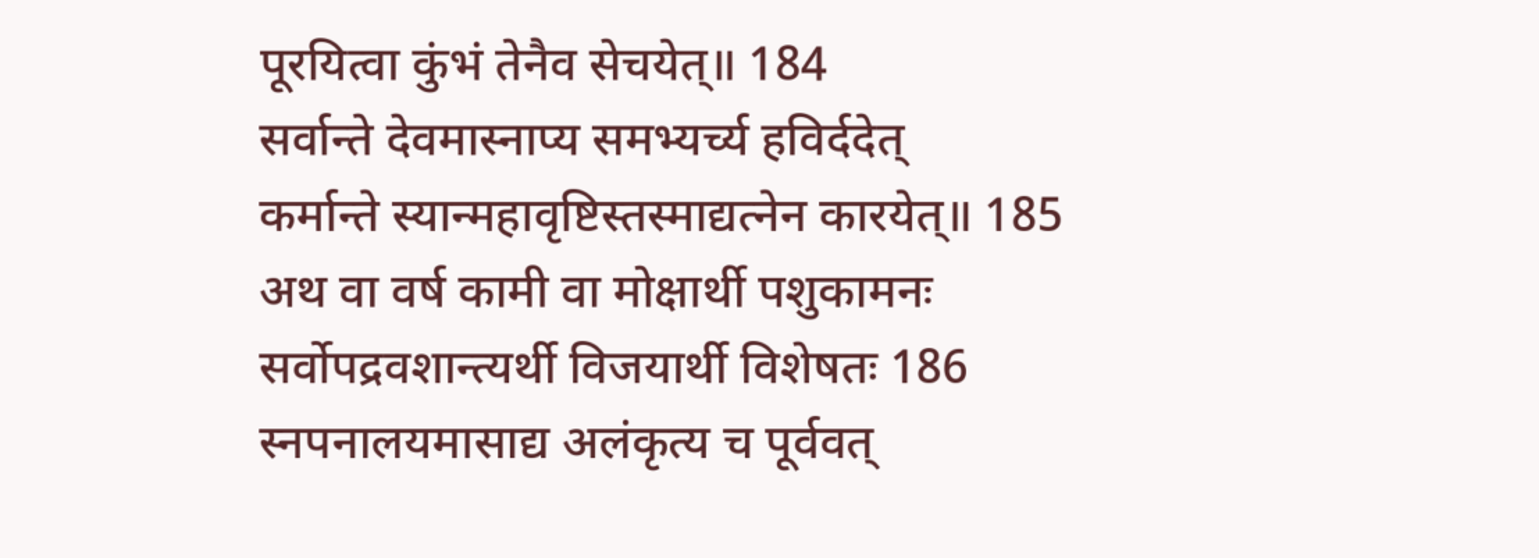पूरयित्वा कुंभं तेनैव सेचयेत्॥ 184
सर्वान्ते देवमास्नाप्य समभ्यर्च्य हविर्ददेत्
कर्मान्ते स्यान्महावृष्टिस्तस्माद्यत्नेन कारयेत्॥ 185
अथ वा वर्ष कामी वा मोक्षार्थी पशुकामनः
सर्वोपद्रवशान्त्यर्थी विजयार्थी विशेषतः 186
स्नपनालयमासाद्य अलंकृत्य च पूर्ववत्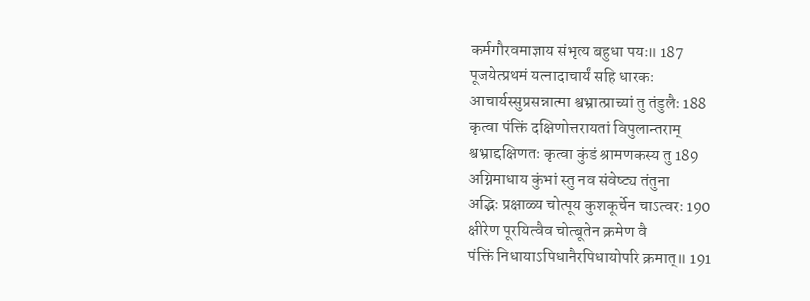कर्मगौरवमाज्ञाय संभृत्य बहुधा पयः॥ 187
पूजयेत्प्रथमं यत्नादाचार्यं सहि धारकः
आचार्यस्सुप्रसन्नात्मा श्वभ्रात्प्राच्यां तु तंडुलैः 188
कृत्वा पंक्तिं दक्षिणोत्तरायतां विपुलान्तराम्
श्वभ्राद्दक्षिणतः कृत्वा कुंडं श्रामणकस्य तु 189
अग्निमाधाय कुंभां स्तु नव संवेष्ट्य तंतुना
अद्भिः प्रक्षाळ्य चोत्पूय कुशकूर्चेन चाऽत्वरः 190
क्षीरेण पूरयित्वैव चोत्बूतेन क्रमेण वै
पंक्तिं निधायाऽपिधानैरपिधायोपरि क्रमात्॥ 191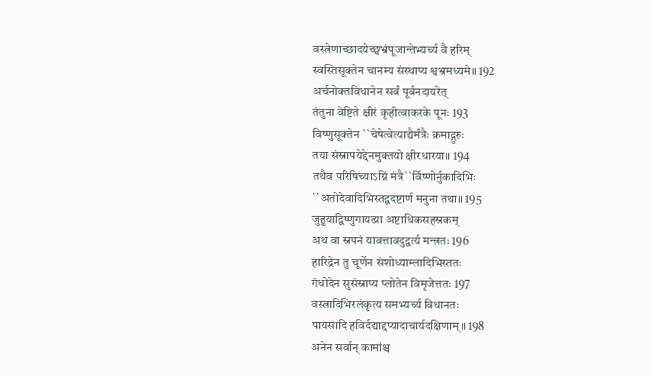वस्त्रेणाच्छादयेच्छ्वभ्रंपूजान्तेभ्यर्च्य वै हरिम्
स्वस्तिसूक्तेन चानम्य संस्थाप्य श्वभ्रमध्यमे॥ 192
अर्चनोक्तविधानेन सर्वं पूर्वनदायरेत्
तंतुना वेष्टिते क्षीरं कृहीत्वाकरके पूनः 193
विष्णुसूक्तेन ``चेषेत्वेत्याद्यैर्मंत्रैः क्रमाद्गुरुः
तया संस्नापयेद्देनमुक्तयो क्षीरधारया॥ 194
तथैव परिषिच्याऽग्निं मंत्रै``र्विष्णोर्नुकादिभिः
``अतोदेवादिभिस्तद्वदष्टार्ण मनुना तथा॥ 195
जुहुयाद्विष्णुगायत्य्रा अष्टाधिकसहस्रकम्
अथ वा स्नपनं यावत्तावदुद्वर्त्य मन्त्रतः 196
हारिद्रेन तु चूर्णेन संशोध्याम्लादिभिस्ततः
गंधोदेन सुसंस्नाप्य प्लोतेन विमृजेत्ततः 197
वस्त्रादिभिरलंकृत्य समभ्यर्च्य विधानतः
पायसादि हविर्दद्याद्दप्यादाचार्यदक्षिणाम्॥ 198
अनेन सर्वान् कामांश्च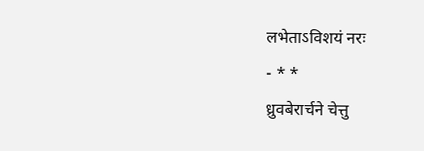लभेताऽविशयं नरः
- * *
ध्रुवबेरार्चने चेत्तु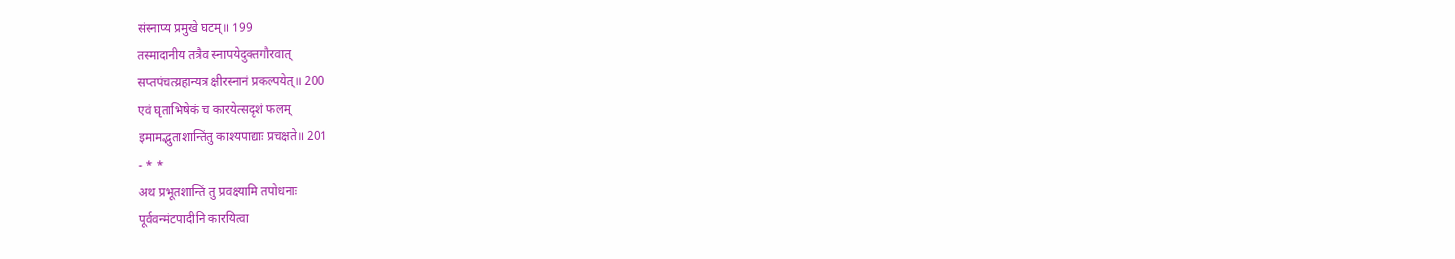संस्नाप्य प्रमुखे घटम्॥ 199
तस्मादानीय तत्रैव स्नापयेदुक्तगौरवात्
सप्तपंचत्य्रहान्यत्र क्षीरस्नानं प्रकल्पयेत्॥ 200
एवं घृताभिषेकं च कारयेत्सदृशं फलम्
इमामद्भुताशान्तिंतु काश्यपाद्याः प्रचक्षते॥ 201
- * *
अथ प्रभूतशान्तिं तु प्रवक्ष्यामि तपोधनाः
पूर्ववन्मंटपादीनि कारयित्वा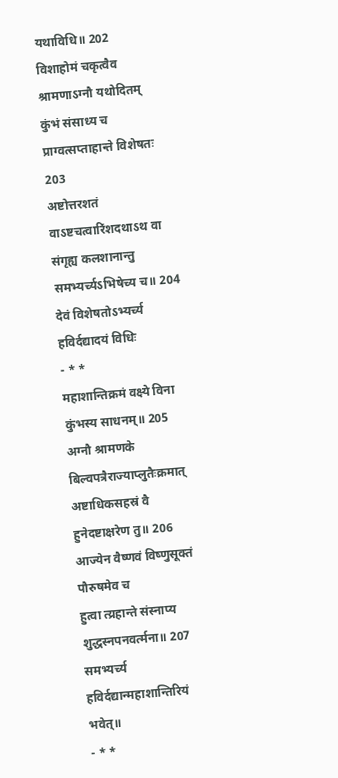यथाविधि॥ 202
विशाहोमं चकृत्वैव श्रामणाऽग्नौ यथोदितम्
कुंभं संसाध्य च प्राग्वत्सप्ताहान्ते विशेषतः 203
अष्टोत्तरशतं वाऽष्टचत्वारिंशदथाऽथ वा
संगृह्य कलशानान्तु समभ्यर्च्यऽभिषेच्य च॥ 204
देवं विशेषतोऽभ्यर्च्य हविर्दद्यादयं विधिः
- * *
महाशान्तिक्रमं वक्ष्ये विना कुंभस्य साधनम्॥ 205
अग्नौ श्रामणके बिल्वपत्रैराज्याप्लुतैःक्रमात्
अष्टाधिकसहस्रं वै हुनेदष्टाक्षरेण तु॥ 206
आज्येन वैष्णवं विष्णुसूक्तं पौरुषमेव च
हुत्वा त्य्रहान्ते संस्नाप्य शुद्धस्नपनवर्त्मना॥ 207
समभ्यर्च्य हविर्दद्यान्महाशान्तिरियं भवेत्॥
- * *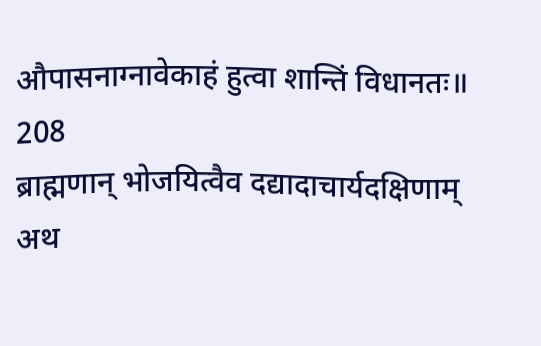औपासनाग्नावेकाहं हुत्वा शान्तिं विधानतः॥ 208
ब्राह्मणान् भोजयित्वैव दद्यादाचार्यदक्षिणाम्
अथ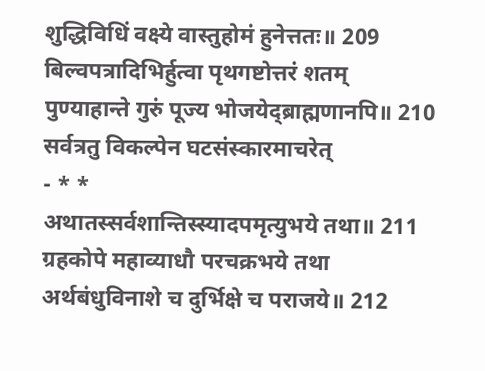शुद्धिविधिं वक्ष्ये वास्तुहोमं हुनेत्ततः॥ 209
बिल्वपत्रादिभिर्हुत्वा पृथगष्टोत्तरं शतम्
पुण्याहान्ते गुरुं पूज्य भोजयेद्ब्राह्मणानपि॥ 210
सर्वत्रतु विकल्पेन घटसंस्कारमाचरेत्
- * *
अथातस्सर्वशान्तिस्स्यादपमृत्युभये तथा॥ 211
ग्रहकोपे महाव्याधौ परचक्रभये तथा
अर्थबंधुविनाशे च दुर्भिक्षे च पराजये॥ 212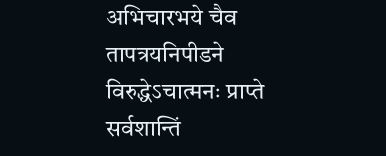अभिचारभये चैव तापत्रयनिपीडने
विरुद्धेऽचात्मनः प्राप्ते सर्वशान्तिं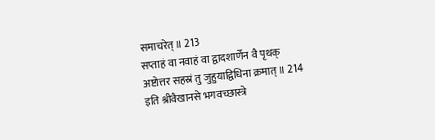समाचरेत्॥ 213
सप्ताहं वा नवाहं वा द्वादशार्णेन वै पृथक्
अष्टोत्तर सहस्रं तु जुहुयाद्विधिना क्रमात्॥ 214
इति श्रीवैखानसे भगवच्छास्त्रे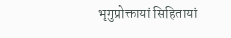भृगुप्रोक्तायां सिहितायां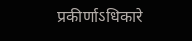प्रकीर्णाऽधिकारे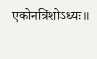एकोनत्रिंशोऽध्यः॥